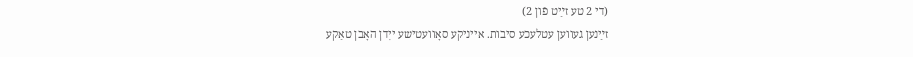(די 2 טע זײַט פֿון 2)
זײַנען געווען עטלעכע סיבות. אייניקע סאָוועטישע ייִדן האָבן טאַקע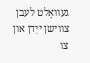געוואָלט לעבן צווישן ייִדן און צו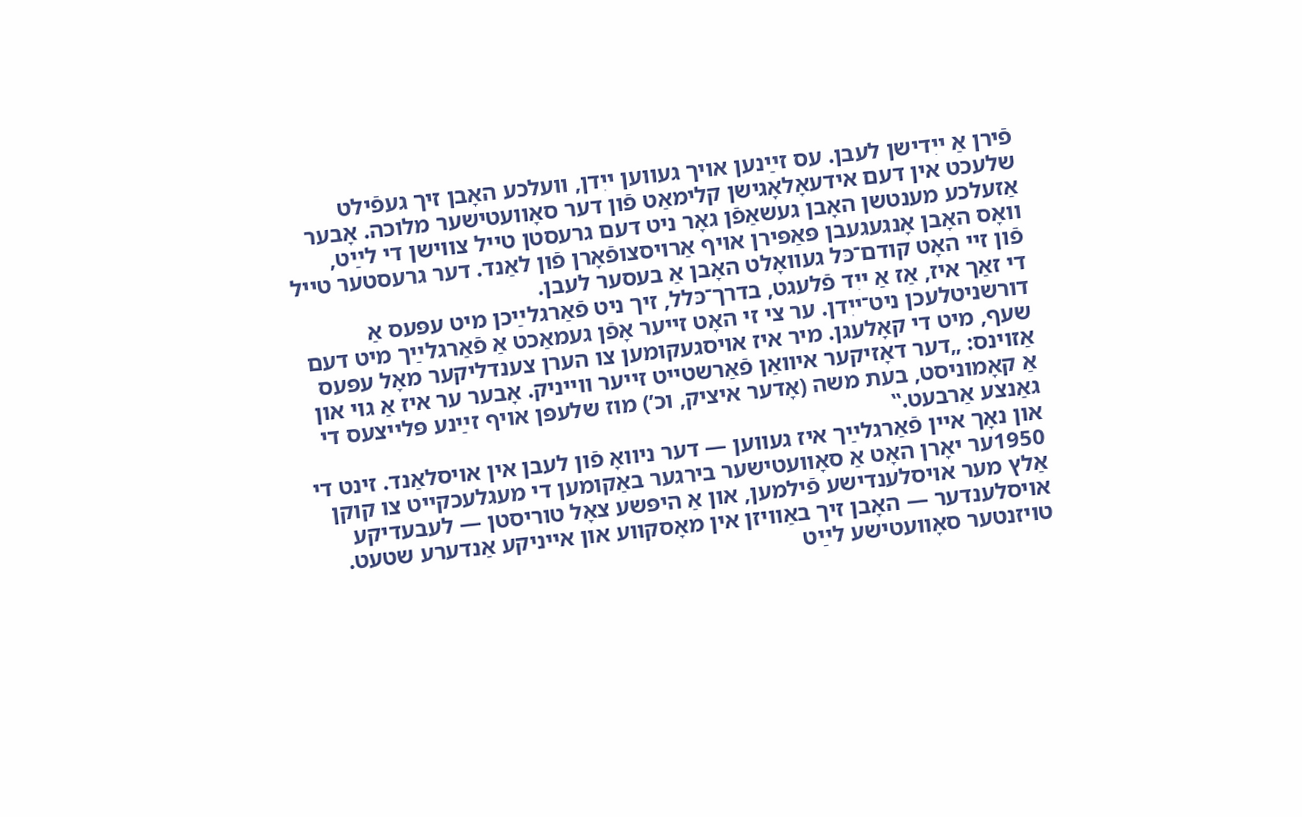פֿירן אַ ייִדישן לעבן. עס זײַנען אויך געווען ייִדן, וועלכע האָבן זיך געפֿילט שלעכט אין דעם אידעאָלאָגישן קלימאַט פֿון דער סאָוועטישער מלוכה. אָבער אַזעלכע מענטשן האָבן געשאַפֿן גאָר ניט דעם גרעסטן טייל צווישן די לײַט, וואָס האָבן אָנגעגעבן פּאַפּירן אויף אַרויסצופֿאָרן פֿון לאַנד. דער גרעסטער טייל פֿון זיי האָט קודם־כּל געוואָלט האָבן אַ בעסער לעבן.
די זאַך איז, אַז אַ ייִד פֿלעגט, בדרך־כּלל, זיך ניט פֿאַרגלײַכן מיט עפּעס אַ דורשניטלעכן ניט־ייִדן. ער צי זי האָט זייער אָפֿן געמאַכט אַ פֿאַרגלײַך מיט דעם שעף, מיט די קאָלעגן. מיר איז אויסגעקומען צו הערן צענדליקער מאָל עפּעס אַזוינס: „דער דאָזיקער איוואַן פֿאַרשטייט זייער ווייניק. אָבער ער איז אַ גוי און אַ קאָמוניסט, בעת משה (אָדער איציק, וכ’) מוז שלעפּן אויף זײַנע פּלייצעס די גאַנצע אַרבעט.‟
און נאָך איין פֿאַרגלײַך איז געווען — דער ניוואָ פֿון לעבן אין אויסלאַנד. זינט די 1950ער יאָרן האָט אַ סאָוועטישער בירגער באַקומען די מעגלעכקייט צו קוקן אַלץ מער אויסלענדישע פֿילמען, און אַ היפּשע צאָל טוריסטן — לעבעדיקע אויסלענדער — האָבן זיך באַוויזן אין מאָסקווע און אייניקע אַנדערע שטעט. טויזנטער סאָוועטישע לײַט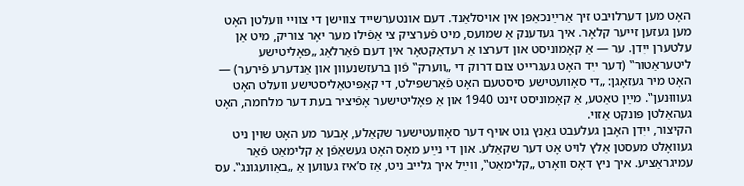האָט מען דערלויבט זיך אַרײַנכאַפּן אין אויסלאַנד. דעם אונטערשייד צווישן די צוויי וועלטן האָט מען געזען זייער קלאָר. איך געדענק אַ שמועס, מיט פֿערציק צי אַפֿילו מער יאָר צוריק, מיט אַן עלטערן ייִדן. ער — אַ קאָמוניסט און דערצו אַ רעדאַקטאָר אין דעם פֿאַרלאַג „פּאָליטישע ליטעראַטור‟ (דער ייִד האָט געגרייט צום דרוק די „ווערק‟ פֿון ברעזשנעוון און אַנדערע פֿירער) — האָט מיר געזאָגן: „די סאָוועטישע סיסטעם האָט פֿאַרשפּילט, די קאַפּיטאַליסטישע וועלט האָט געוווּנען‟. מײַן טאַטע, אַ קאָמוניסט זינט 1940 און אַ פּאָליטישער אָפֿיציר בעת דער מלחמה, האָט געהאַלטן פּונקט אַזוי.
הקיצור, ייִדן האָבן געלעבט גאַנץ גוט אויף דער סאָוועטישער שקאַלע, אָבער מע האָט שוין ניט געוואָלט מעסטן אַלץ לויט אָט דער שקאַלע. און די נײַע מאָס האָט געשאַפֿן אַ קלימאַט פֿאַר עמיגראַציע. איך ניץ דאָס וואָרט „קלימאַט‟, ווײַל איך גלייב ניט, אַז ס’איז געווען אַ „באַוועגונג‟. עס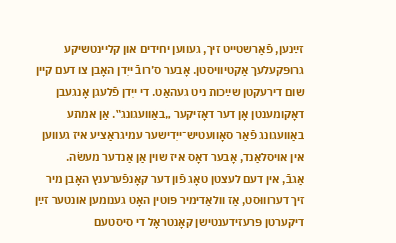זײַנען, פֿאַרשטייט זיך, געווען יחידים און קליינטשיקע גרופּקעלעך אַקטיוויסטן. אָבער ס’רובֿ ייִדן האָבן צו דעם קיין שום דירעקטן שײַכות ניט געהאַט. די ייִדן פֿלעגן אָנגעבן דאָקומענטן אָן דער דאָזיקער „באַוועגונג‟. אַן אמתע באַוועגונג פֿאַר סאָוועטיש־ייִדישער עמיגראַציע איז געווען אין אויסלאַנד, אָבער דאָס איז שוין אַן אַנדער מעשׂה.
אַגבֿ, אין דעם לעצטן טאָג פֿון דער קאָנפֿערענץ האָבן מיר זיך דערוווּסט, אַז וולאַדימיר פּוטין האָט גענומען אונטער זײַן דיקערטן פּרעזידענטישן קאָנטראָל די סיסטעם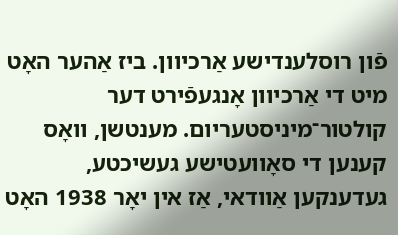פֿון רוסלענדישע אַרכיוון. ביז אַהער האָט מיט די אַרכיוון אָנגעפֿירט דער קולטור־מיניסטעריום. מענטשן, וואָס קענען די סאָוועטישע געשיכטע, געדענקען אַוודאי, אַז אין יאָר 1938 האָט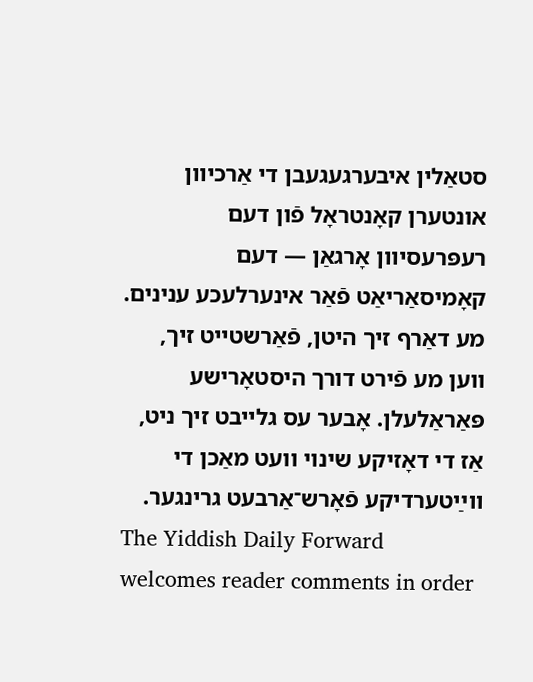סטאַלין איבערגעגעבן די אַרכיוון אונטערן קאָנטראָל פֿון דעם רעפּרעסיוון אָרגאַן — דעם קאָמיסאַריאַט פֿאַר אינערלעכע ענינים. מע דאַרף זיך היטן, פֿאַרשטייט זיך, ווען מע פֿירט דורך היסטאָרישע פּאַראַלעלן. אָבער עס גלייבט זיך ניט, אַז די דאָזיקע שינוי וועט מאַכן די ווײַטערדיקע פֿאָרש־אַרבעט גרינגער.
The Yiddish Daily Forward welcomes reader comments in order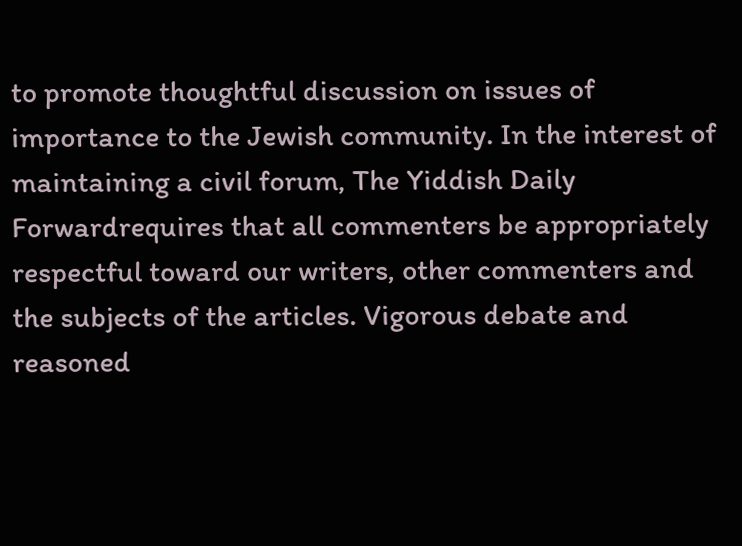to promote thoughtful discussion on issues of importance to the Jewish community. In the interest of maintaining a civil forum, The Yiddish Daily Forwardrequires that all commenters be appropriately respectful toward our writers, other commenters and the subjects of the articles. Vigorous debate and reasoned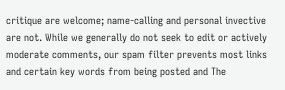critique are welcome; name-calling and personal invective are not. While we generally do not seek to edit or actively moderate comments, our spam filter prevents most links and certain key words from being posted and The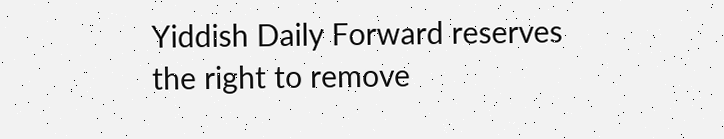Yiddish Daily Forward reserves the right to remove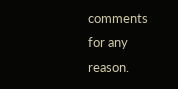comments for any reason.